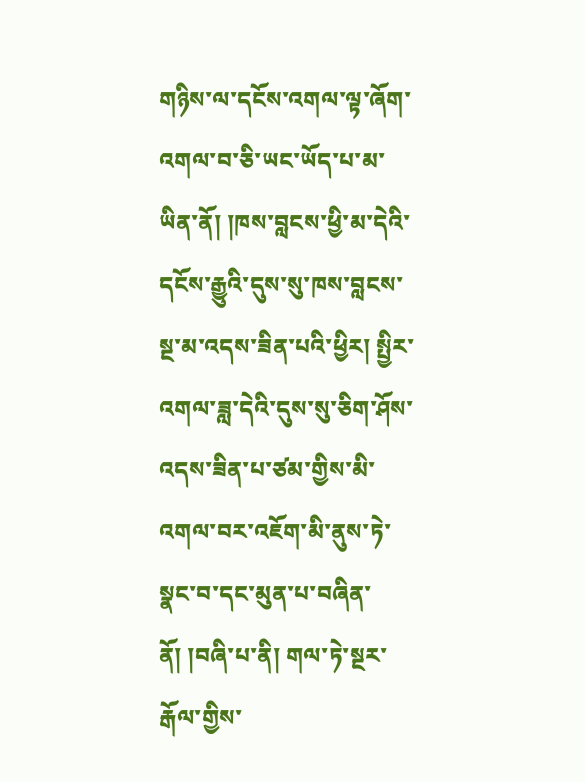གཉིས་ལ་དངོས་འགལ་ལྟ་ཞོག་འགལ་བ་ཅི་ཡང་ཡོད་པ་མ་ཡིན་ནོ། །ཁས་བླངས་ཕྱི་མ་དེའི་དངོས་རྒྱུའི་དུས་སུ་ཁས་བླངས་སྔ་མ་འདས་ཟིན་པའི་ཕྱིར། སྤྱིར་འགལ་ཟླ་དེའི་དུས་སུ་ཅིག་ཤོས་འདས་ཟིན་པ་ཙམ་གྱིས་མི་འགལ་བར་འཇོག་མི་ནུས་ཏེ་སྣང་བ་དང་མུན་པ་བཞིན་ནོ། །བཞི་པ་ནི། གལ་ཏེ་སྔར་རྒོལ་གྱིས་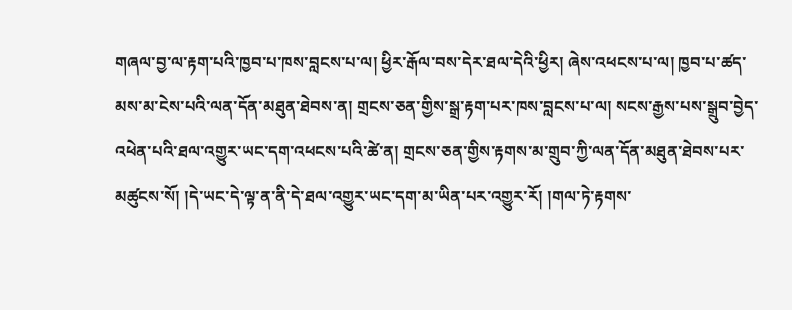གཞལ་བྱ་ལ་རྟག་པའི་ཁྱབ་པ་ཁས་བླངས་པ་ལ། ཕྱིར་རྒོལ་བས་དེར་ཐལ་དེའི་ཕྱིར། ཞེས་འཕངས་པ་ལ། ཁྱབ་པ་ཚད་མས་མ་ངེས་པའི་ལན་དོན་མཐུན་ཐེབས་ན། གྲངས་ཅན་གྱིས་སྒྲ་རྟག་པར་ཁས་བླངས་པ་ལ། སངས་རྒྱས་པས་སྒྲུབ་བྱེད་འཕེན་པའི་ཐལ་འགྱུར་ཡང་དག་འཕངས་པའི་ཚེ་ན། གྲངས་ཅན་གྱིས་རྟགས་མ་གྲུབ་ཀྱི་ལན་དོན་མཐུན་ཐེབས་པར་མཚུངས་སོ། །དེ་ཡང་དེ་ལྟ་ན་ནི་དེ་ཐལ་འགྱུར་ཡང་དག་མ་ཡིན་པར་འགྱུར་རོ། །གལ་ཏེ་རྟགས་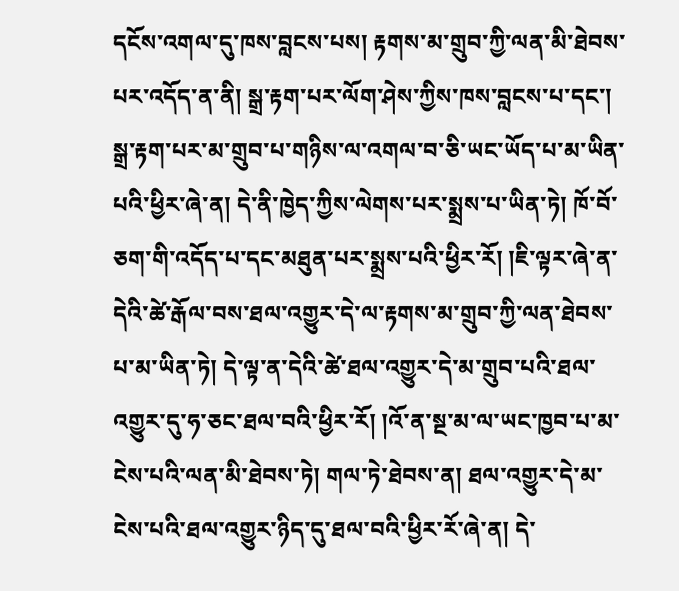དངོས་འགལ་དུ་ཁས་བླངས་པས། རྟགས་མ་གྲུབ་ཀྱི་ལན་མི་ཐེབས་པར་འདོད་ན་ནི། སྒྲ་རྟག་པར་ལོག་ཤེས་ཀྱིས་ཁས་བླངས་པ་དང་། སྒྲ་རྟག་པར་མ་གྲུབ་པ་གཉིས་ལ་འགལ་བ་ཅི་ཡང་ཡོད་པ་མ་ཡིན་པའི་ཕྱིར་ཞེ་ན། དེ་ནི་ཁྱེད་ཀྱིས་ལེགས་པར་སྨྲས་པ་ཡིན་ཏེ། ཁོ་བོ་ཅག་གི་འདོད་པ་དང་མཐུན་པར་སྨྲས་པའི་ཕྱིར་རོ། །ཇི་ལྟར་ཞེ་ན་དེའི་ཚེ་རྒོལ་བས་ཐལ་འགྱུར་དེ་ལ་རྟགས་མ་གྲུབ་ཀྱི་ལན་ཐེབས་པ་མ་ཡིན་ཏེ། དེ་ལྟ་ན་དེའི་ཚེ་ཐལ་འགྱུར་དེ་མ་གྲུབ་པའི་ཐལ་འགྱུར་དུ་ཧ་ཅང་ཐལ་བའི་ཕྱིར་རོ། །འོ་ན་སྔ་མ་ལ་ཡང་ཁྱབ་པ་མ་ངེས་པའི་ལན་མི་ཐེབས་ཏེ། གལ་ཏེ་ཐེབས་ན། ཐལ་འགྱུར་དེ་མ་ངེས་པའི་ཐལ་འགྱུར་ཉིད་དུ་ཐལ་བའི་ཕྱིར་རོ་ཞེ་ན། དེ་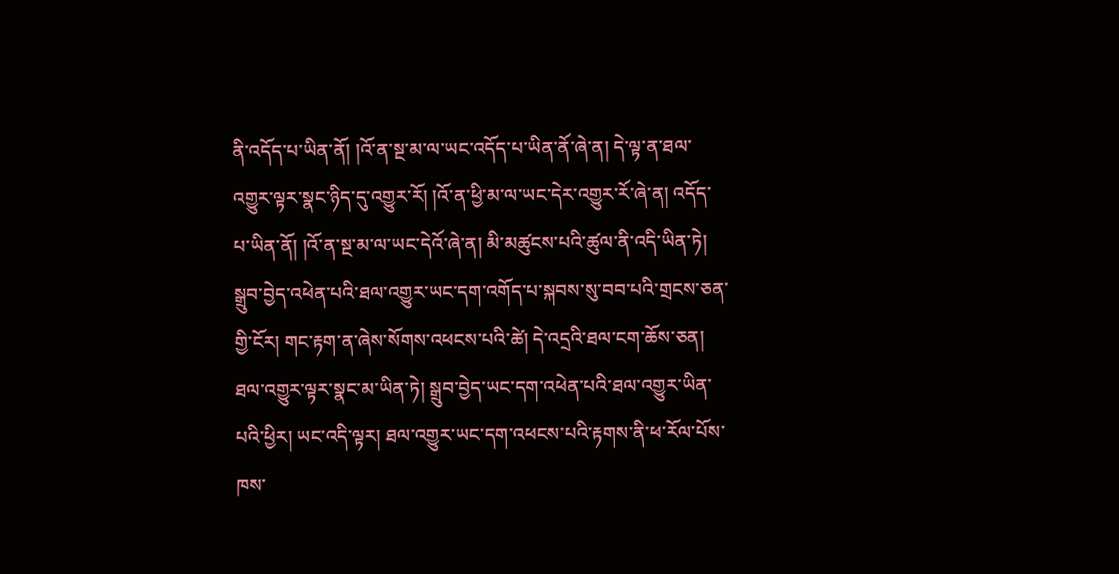ནི་འདོད་པ་ཡིན་ནོ། །འོ་ན་སྔ་མ་ལ་ཡང་འདོད་པ་ཡིན་ནོ་ཞེ་ན། དེ་ལྟ་ན་ཐལ་འགྱུར་ལྟར་སྣང་ཉིད་དུ་འགྱུར་རོ། །འོ་ན་ཕྱི་མ་ལ་ཡང་དེར་འགྱུར་རོ་ཞེ་ན། འདོད་པ་ཡིན་ནོ། །འོ་ན་སྔ་མ་ལ་ཡང་དེའོ་ཞེ་ན། མི་མཚུངས་པའི་ཚུལ་ནི་འདི་ཡིན་ཏེ། སྒྲུབ་བྱེད་འཕེན་པའི་ཐལ་འགྱུར་ཡང་དག་འགོད་པ་སྐབས་སུ་བབ་པའི་གྲངས་ཅན་གྱི་ངོར། གང་རྟག་ན་ཞེས་སོགས་འཕངས་པའི་ཚེ། དེ་འདྲའི་ཐལ་ངག་ཆོས་ཅན། ཐལ་འགྱུར་ལྟར་སྣང་མ་ཡིན་ཏེ། སྒྲུབ་བྱེད་ཡང་དག་འཕེན་པའི་ཐལ་འགྱུར་ཡིན་པའི་ཕྱིར། ཡང་འདི་ལྟར། ཐལ་འགྱུར་ཡང་དག་འཕངས་པའི་རྟགས་ནི་ཕ་རོལ་པོས་ཁས་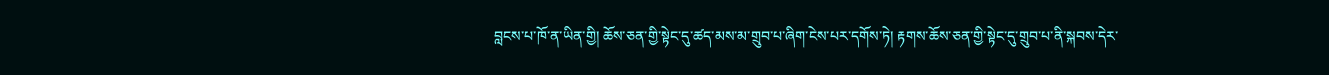བླངས་པ་ཁོ་ན་ཡིན་གྱི། ཆོས་ཅན་གྱི་སྟེང་དུ་ཚད་མས་མ་གྲུབ་པ་ཞིག་ངེས་པར་དགོས་ཏེ། རྟགས་ཆོས་ཅན་གྱི་སྟེང་དུ་གྲུབ་པ་ནི་སྐབས་དེར་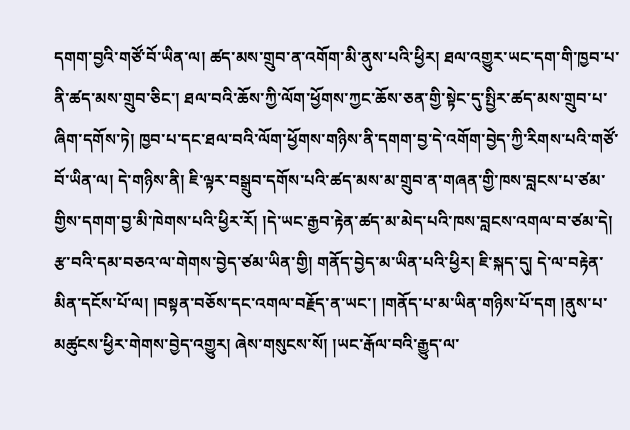དགག་བྱའི་གཙོ་བོ་ཡིན་ལ། ཚད་མས་གྲུབ་ན་འགོག་མི་ནུས་པའི་ཕྱིར། ཐལ་འགྱུར་ཡང་དག་གི་ཁྱབ་པ་ནི་ཚད་མས་གྲུབ་ཅིང་། ཐལ་བའི་ཆོས་ཀྱི་ལོག་ཕྱོགས་ཀྱང་ཆོས་ཅན་གྱི་སྟེང་དུ་སྤྱིར་ཚད་མས་གྲུབ་པ་ཞིག་དགོས་ཏེ། ཁྱབ་པ་དང་ཐལ་བའི་ལོག་ཕྱོགས་གཉིས་ནི་དགག་བྱ་དེ་འགོག་བྱེད་ཀྱི་རིགས་པའི་གཙོ་བོ་ཡིན་ལ། དེ་གཉིས་ནི། ཇི་ལྟར་བསྒྲུབ་དགོས་པའི་ཚད་མས་མ་གྲུབ་ན་གཞན་གྱི་ཁས་བླངས་པ་ཙམ་གྱིས་དགག་བྱ་མི་ཁེགས་པའི་ཕྱིར་རོ། །དེ་ཡང་རྒྱབ་རྟེན་ཚད་མ་མེད་པའི་ཁས་བླངས་འགལ་བ་ཙམ་དེ། རྩ་བའི་དམ་བཅའ་ལ་གེགས་བྱེད་ཙམ་ཡིན་གྱི། གནོད་བྱེད་མ་ཡིན་པའི་ཕྱིར། ཇི་སྐད་དུ། དེ་ལ་བརྟེན་མིན་དངོས་པོ་ལ། །བསྟན་བཅོས་དང་འགལ་བརྗོད་ན་ཡང་། །གནོད་པ་མ་ཡིན་གཉིས་པོ་དག །ནུས་པ་མཚུངས་ཕྱིར་གེགས་བྱེད་འགྱུར། ཞེས་གསུངས་སོ། །ཡང་རྒོལ་བའི་རྒྱུད་ལ་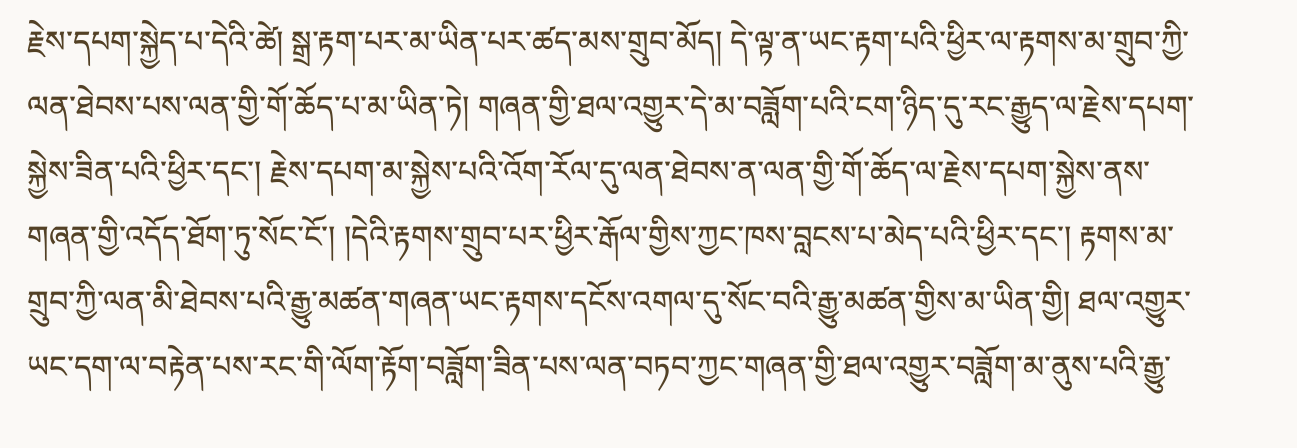རྗེས་དཔག་སྐྱེད་པ་དེའི་ཚེ། སྒྲ་རྟག་པར་མ་ཡིན་པར་ཚད་མས་གྲུབ་མོད། དེ་ལྟ་ན་ཡང་རྟག་པའི་ཕྱིར་ལ་རྟགས་མ་གྲུབ་ཀྱི་ལན་ཐེབས་པས་ལན་གྱི་གོ་ཆོད་པ་མ་ཡིན་ཏེ། གཞན་གྱི་ཐལ་འགྱུར་དེ་མ་བཟློག་པའི་ངག་ཉིད་དུ་རང་རྒྱུད་ལ་རྗེས་དཔག་སྐྱེས་ཟིན་པའི་ཕྱིར་དང་། རྗེས་དཔག་མ་སྐྱེས་པའི་འོག་རོལ་དུ་ལན་ཐེབས་ན་ལན་གྱི་གོ་ཆོད་ལ་རྗེས་དཔག་སྐྱེས་ནས་གཞན་གྱི་འདོད་ཐོག་ཏུ་སོང་ངོ་། །དེའི་རྟགས་གྲུབ་པར་ཕྱིར་རྒོལ་གྱིས་ཀྱང་ཁས་བླངས་པ་མེད་པའི་ཕྱིར་དང་། རྟགས་མ་གྲུབ་ཀྱི་ལན་མི་ཐེབས་པའི་རྒྱུ་མཚན་གཞན་ཡང་རྟགས་དངོས་འགལ་དུ་སོང་བའི་རྒྱུ་མཚན་གྱིས་མ་ཡིན་གྱི། ཐལ་འགྱུར་ཡང་དག་ལ་བརྟེན་པས་རང་གི་ལོག་རྟོག་བཟློག་ཟིན་པས་ལན་བཏབ་ཀྱང་གཞན་གྱི་ཐལ་འགྱུར་བཟློག་མ་ནུས་པའི་རྒྱུ་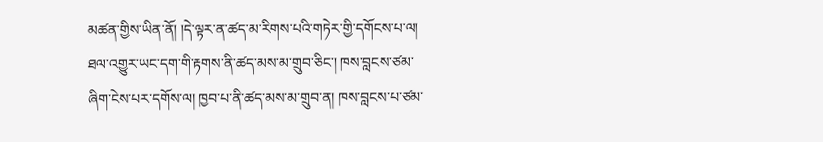མཚན་གྱིས་ཡིན་ནོ། །དེ་ལྟར་ན་ཚད་མ་རིགས་པའི་གཏེར་གྱི་དགོངས་པ་ལ། ཐལ་འགྱུར་ཡང་དག་གི་རྟགས་ནི་ཚད་མས་མ་གྲུབ་ཅིང་། ཁས་བླངས་ཙམ་ཞིག་ངེས་པར་དགོས་ལ། ཁྱབ་པ་ནི་ཚད་མས་མ་གྲུབ་ན། ཁས་བླངས་པ་ཙམ་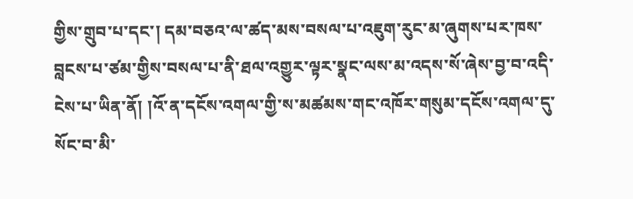གྱིས་གྲུབ་པ་དང་། དམ་བཅའ་ལ་ཚད་མས་བསལ་པ་འཇུག་རུང་མ་ཞུགས་པར་ཁས་བླངས་པ་ཙམ་གྱིས་བསལ་པ་ནི་ཐལ་འགྱུར་ལྟར་སྣང་ལས་མ་འདས་སོ་ཞེས་བྱ་བ་འདི་ངེས་པ་ཡིན་ནོ། །འོ་ན་དངོས་འགལ་གྱི་ས་མཚམས་གང་འཁོར་གསུམ་དངོས་འགལ་དུ་སོང་བ་མི་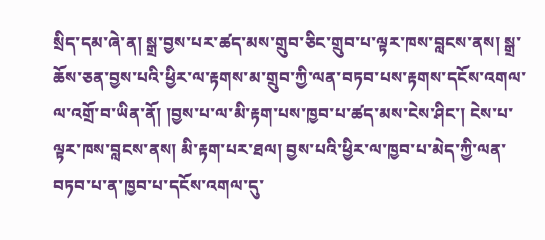སྲིད་དམ་ཞེ་ན། སྒྲ་བྱས་པར་ཚད་མས་གྲུབ་ཅིང་གྲུབ་པ་ལྟར་ཁས་བླངས་ནས། སྒྲ་ཆོས་ཅན་བྱས་པའི་ཕྱིར་ལ་རྟགས་མ་གྲུབ་ཀྱི་ལན་བཏབ་པས་རྟགས་དངོས་འགལ་ལ་འགྲོ་བ་ཡིན་ནོ། །བྱས་པ་ལ་མི་རྟག་པས་ཁྱབ་པ་ཚད་མས་ངེས་ཤིང་། ངེས་པ་ལྟར་ཁས་བླངས་ནས། མི་རྟག་པར་ཐལ། བྱས་པའི་ཕྱིར་ལ་ཁྱབ་པ་མེད་ཀྱི་ལན་བཏབ་པ་ན་ཁྱབ་པ་དངོས་འགལ་དུ་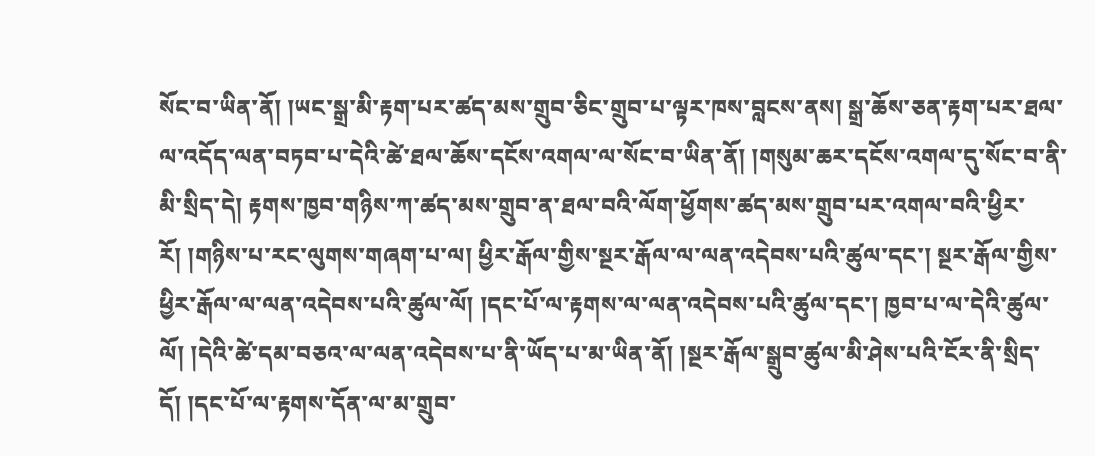སོང་བ་ཡིན་ནོ། །ཡང་སྒྲ་མི་རྟག་པར་ཚད་མས་གྲུབ་ཅིང་གྲུབ་པ་ལྟར་ཁས་བླངས་ནས། སྒྲ་ཆོས་ཅན་རྟག་པར་ཐལ་ལ་འདོད་ལན་བཏབ་པ་དེའི་ཚེ་ཐལ་ཆོས་དངོས་འགལ་ལ་སོང་བ་ཡིན་ནོ། །གསུམ་ཆར་དངོས་འགལ་དུ་སོང་བ་ནི་མི་སྲིད་དེ། རྟགས་ཁྱབ་གཉིས་ཀ་ཚད་མས་གྲུབ་ན་ཐལ་བའི་ལོག་ཕྱོགས་ཚད་མས་གྲུབ་པར་འགལ་བའི་ཕྱིར་རོ། །གཉིས་པ་རང་ལུགས་གཞག་པ་ལ། ཕྱིར་རྒོལ་གྱིས་སྔར་རྒོལ་ལ་ལན་འདེབས་པའི་ཚུལ་དང་། སྔར་རྒོལ་གྱིས་ཕྱིར་རྒོལ་ལ་ལན་འདེབས་པའི་ཚུལ་ལོ། །དང་པོ་ལ་རྟགས་ལ་ལན་འདེབས་པའི་ཚུལ་དང་། ཁྱབ་པ་ལ་དེའི་ཚུལ་ལོ། །དེའི་ཚེ་དམ་བཅའ་ལ་ལན་འདེབས་པ་ནི་ཡོད་པ་མ་ཡིན་ནོ། །སྔར་རྒོལ་སྒྲུབ་ཚུལ་མི་ཤེས་པའི་ངོར་ནི་སྲིད་དོ། །དང་པོ་ལ་རྟགས་དོན་ལ་མ་གྲུབ་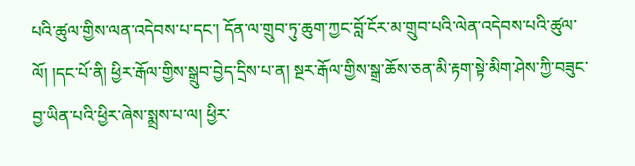པའི་ཚུལ་གྱིས་ལན་འདེབས་པ་དང་། དོན་ལ་གྲུབ་ཏུ་ཆུག་ཀྱང་བློ་ངོར་མ་གྲུབ་པའི་ལེན་འདེབས་པའི་ཚུལ་ལོ། །དང་པོ་ནི། ཕྱིར་རྒོལ་གྱིས་སྒྲུབ་བྱེད་དྲིས་པ་ན། སྔར་རྒོལ་གྱིས་སྒྲ་ཆོས་ཅན་མི་རྟག་སྟེ་མིག་ཤེས་ཀྱི་བཟུང་བྱ་ཡིན་པའི་ཕྱིར་ཞེས་སྨྲས་པ་ལ། ཕྱིར་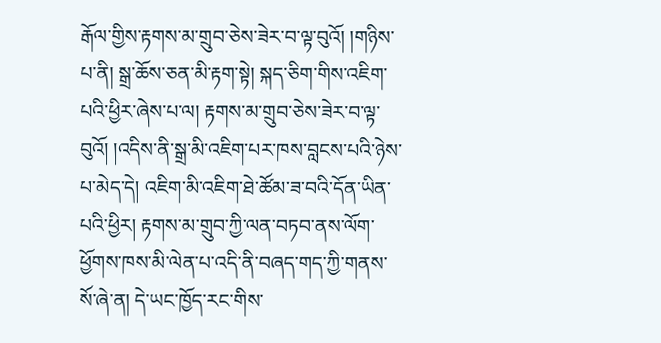རྒོལ་གྱིས་རྟགས་མ་གྲུབ་ཅེས་ཟེར་བ་ལྟ་བུའོ། །གཉིས་པ་ནི། སྒྲ་ཆོས་ཅན་མི་རྟག་སྟེ། སྐད་ཅིག་གིས་འཇིག་པའི་ཕྱིར་ཞེས་པ་ལ། རྟགས་མ་གྲུབ་ཅེས་ཟེར་བ་ལྟ་བུའོ། །འདིས་ནི་སྒྲ་མི་འཇིག་པར་ཁས་བླངས་པའི་ཉེས་པ་མེད་དེ། འཇིག་མི་འཇིག་ཐེ་ཚོམ་ཟ་བའི་དོན་ཡིན་པའི་ཕྱིར། རྟགས་མ་གྲུབ་ཀྱི་ལན་བཏབ་ནས་ལོག་ཕྱོགས་ཁས་མི་ལེན་པ་འདི་ནི་བཞད་གད་ཀྱི་གནས་སོ་ཞེ་ན། དེ་ཡང་ཁྱོད་རང་གིས་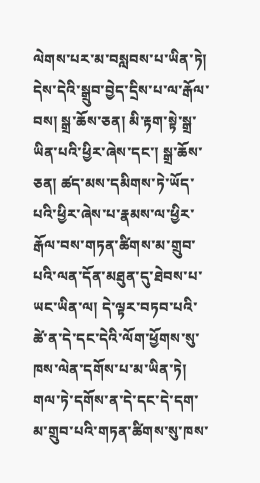ལེགས་པར་མ་བསླབས་པ་ཡིན་ཏེ། དེས་དེའི་སྒྲུབ་བྱེད་དྲིས་པ་ལ་རྒོལ་བས། སྒྲ་ཆོས་ཅན། མི་རྟག་སྟེ་སྒྲ་ཡིན་པའི་ཕྱིར་ཞེས་དང་། སྒྲ་ཆོས་ཅན། ཚད་མས་དམིགས་ཏེ་ཡོད་པའི་ཕྱིར་ཞེས་པ་རྣམས་ལ་ཕྱིར་རྒོལ་བས་གཏན་ཚིགས་མ་གྲུབ་པའི་ལན་དོན་མཐུན་དུ་ཐེབས་པ་ཡང་ཡིན་ལ། དེ་ལྟར་བཏབ་པའི་ཚེ་ན་དེ་དང་དེའི་ལོག་ཕྱོགས་སུ་ཁས་ལེན་དགོས་པ་མ་ཡིན་ཏེ། གལ་ཏེ་དགོས་ན་དེ་དང་དེ་དག་མ་གྲུབ་པའི་གཏན་ཚིགས་སུ་ཁས་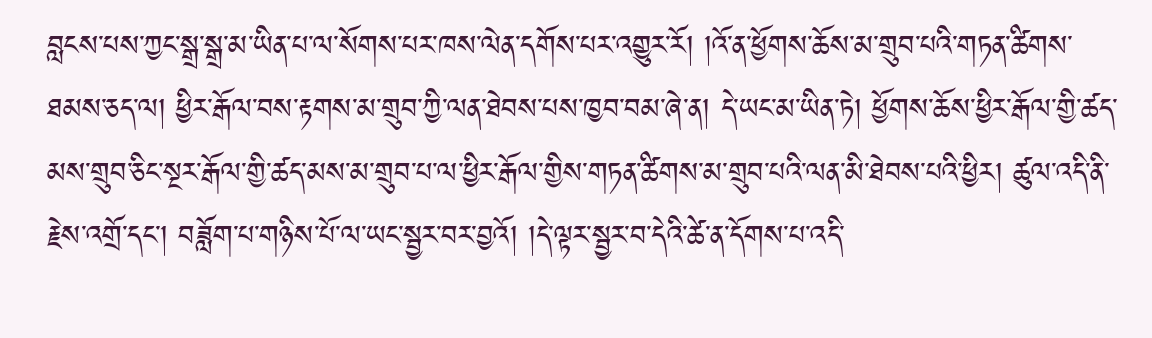བླངས་པས་ཀྱང་སྒྲ་སྒྲ་མ་ཡིན་པ་ལ་སོགས་པར་ཁས་ལེན་དགོས་པར་འགྱུར་རོ། །འོ་ན་ཕྱོགས་ཆོས་མ་གྲུབ་པའི་གཏན་ཚིགས་ཐམས་ཅད་ལ། ཕྱིར་རྒོལ་བས་རྟགས་མ་གྲུབ་ཀྱི་ལན་ཐེབས་པས་ཁྱབ་བམ་ཞེ་ན། དེ་ཡང་མ་ཡིན་ཏེ། ཕྱོགས་ཆོས་ཕྱིར་རྒོལ་གྱི་ཚད་མས་གྲུབ་ཅིང་སྔར་རྒོལ་གྱི་ཚད་མས་མ་གྲུབ་པ་ལ་ཕྱིར་རྒོལ་གྱིས་གཏན་ཚིགས་མ་གྲུབ་པའི་ལན་མི་ཐེབས་པའི་ཕྱིར། ཚུལ་འདི་ནི་རྗེས་འགྲོ་དང་། བཟློག་པ་གཉིས་པོ་ལ་ཡང་སྦྱར་བར་བྱའོ། །དེ་ལྟར་སྦྱར་བ་དེའི་ཚེ་ན་དོགས་པ་འདི་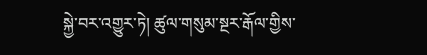སྐྱེ་བར་འགྱུར་ཏེ། ཚུལ་གསུམ་སྔར་རྒོལ་གྱིས་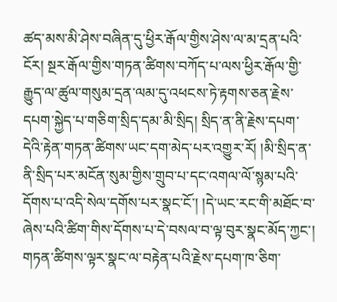ཚད་མས་མི་ཤེས་བཞིན་དུ་ཕྱིར་རྒོལ་གྱིས་ཤེས་ལ་མ་དྲན་པའི་ངོར། སྔར་རྒོལ་གྱིས་གཏན་ཚིགས་བཀོད་པ་ལས་ཕྱིར་རྒོལ་གྱི་རྒྱུད་ལ་ཚུལ་གསུམ་དྲན་ལམ་དུ་འཕངས་ཏེ་རྟགས་ཅན་རྗེས་དཔག་སྐྱེད་པ་གཅིག་སྲིད་དམ་མི་སྲིད། སྲིད་ན་ནི་རྗེས་དཔག་དེའི་རྟེན་གཏན་ཚིགས་ཡང་དག་མེད་པར་འགྱུར་རོ། །མི་སྲིད་ན་ནི་སྲིད་པར་མངོན་སུམ་གྱིས་གྲུབ་པ་དང་འགལ་ལོ་སྙམ་པའི་དོགས་པ་འདི་སེལ་དགོས་པར་སྣང་ངོ་། །དེ་ཡང་རང་གི་མཐོང་བ་ཞེས་པའི་ཚིག་གིས་དོགས་པ་དེ་བསལ་བ་ལྟ་བུར་སྣང་མོད་ཀྱང་། གཏན་ཚིགས་ལྟར་སྣང་ལ་བརྟེན་པའི་རྗེས་དཔག་ཁ་ཅིག་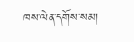ཁས་ལེན་དགོས་སམ།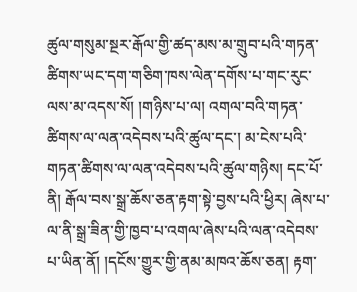ཚུལ་གསུམ་སྔར་རྒོལ་གྱི་ཚད་མས་མ་གྲུབ་པའི་གཏན་ཚིགས་ཡང་དག་གཅིག་ཁས་ལེན་དགོས་པ་གང་རུང་ལས་མ་འདས་སོ། །གཉིས་པ་ལ། འགལ་བའི་གཏན་ཚིགས་ལ་ལན་འདེབས་པའི་ཚུལ་དང་། མ་ངེས་པའི་གཏན་ཚིགས་ལ་ལན་འདེབས་པའི་ཚུལ་གཉིས། དང་པོ་ནི། རྒོལ་བས་སྒྲ་ཆོས་ཅན་རྟག་སྟེ་བྱས་པའི་ཕྱིར། ཞེས་པ་ལ་ནི་སྒྲ་ཟིན་གྱི་ཁྱབ་པ་འགལ་ཞེས་པའི་ལན་འདེབས་པ་ཡིན་ནོ། །དངོས་གྱུར་གྱི་ནམ་མཁའ་ཆོས་ཅན། རྟག་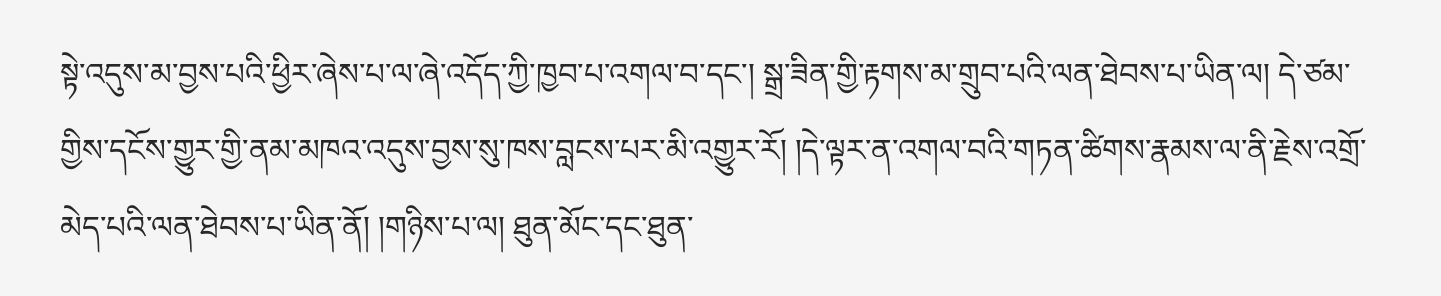སྟེ་འདུས་མ་བྱས་པའི་ཕྱིར་ཞེས་པ་ལ་ཞེ་འདོད་ཀྱི་ཁྱབ་པ་འགལ་བ་དང་། སྒྲ་ཟིན་གྱི་རྟགས་མ་གྲུབ་པའི་ལན་ཐེབས་པ་ཡིན་ལ། དེ་ཙམ་གྱིས་དངོས་གྱུར་གྱི་ནམ་མཁའ་འདུས་བྱས་སུ་ཁས་བླངས་པར་མི་འགྱུར་རོ། །དེ་ལྟར་ན་འགལ་བའི་གཏན་ཚིགས་རྣམས་ལ་ནི་རྗེས་འགྲོ་མེད་པའི་ལན་ཐེབས་པ་ཡིན་ནོ། །གཉིས་པ་ལ། ཐུན་མོང་དང་ཐུན་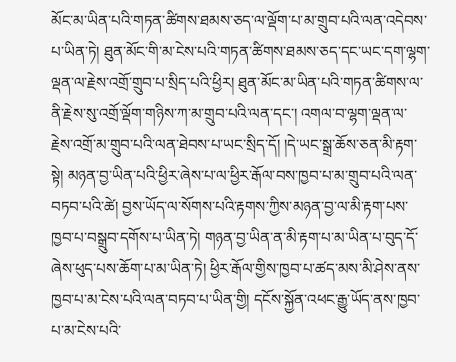མོང་མ་ཡིན་པའི་གཏན་ཚིགས་ཐམས་ཅད་ལ་ལྡོག་པ་མ་གྲུབ་པའི་ལན་འདེབས་པ་ཡིན་ཏེ། ཐུན་མོང་གི་མ་ངེས་པའི་གཏན་ཚིགས་ཐམས་ཅད་དང་ཡང་དག་ལྷག་ལྡན་ལ་རྗེས་འགྲོ་གྲུབ་པ་སྲིད་པའི་ཕྱིར། ཐུན་མོང་མ་ཡིན་པའི་གཏན་ཚིགས་ལ་ནི་རྗེས་སུ་འགྲོ་ལྡོག་གཉིས་ཀ་མ་གྲུབ་པའི་ལན་དང་། འགལ་བ་ལྷག་ལྡན་ལ་རྗེས་འགྲོ་མ་གྲུབ་པའི་ལན་ཐེབས་པ་ཡང་སྲིད་དོ། །དེ་ཡང་སྒྲ་ཆོས་ཅན་མི་རྟག་སྟེ། མཉན་བྱ་ཡིན་པའི་ཕྱིར་ཞེས་པ་ལ་ཕྱིར་རྒོལ་བས་ཁྱབ་པ་མ་གྲུབ་པའི་ལན་བཏབ་པའི་ཚེ། བྱས་ཡོད་ལ་སོགས་པའི་རྟགས་ཀྱིས་མཉན་བྱ་ལ་མི་རྟག་པས་ཁྱབ་པ་བསྒྲུབ་དགོས་པ་ཡིན་ཏེ། གཉན་བྱ་ཡིན་ན་མི་རྟག་པ་མ་ཡིན་པ་བུད་དོ་ཞེས་ཕུད་པས་ཆོག་པ་མ་ཡིན་ཏེ། ཕྱིར་རྒོལ་གྱིས་ཁྱབ་པ་ཚད་མས་མི་ཤེས་ནས་ཁྱབ་པ་མ་ངེས་པའི་ལན་བཏབ་པ་ཡིན་གྱི། དངོས་སྐྱོན་འཕང་རྒྱུ་ཡོད་ནས་ཁྱབ་པ་མ་ངེས་པའི་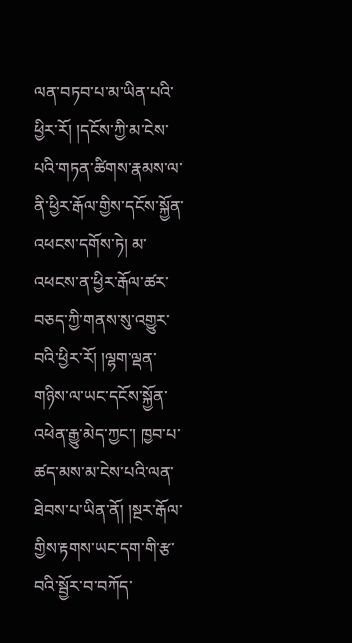ལན་བཏབ་པ་མ་ཡིན་པའི་ཕྱིར་རོ། །དངོས་ཀྱི་མ་ངེས་པའི་གཏན་ཚིགས་རྣམས་ལ་ནི་ཕྱིར་རྒོལ་གྱིས་དངོས་སྐྱོན་འཕངས་དགོས་ཏེ། མ་འཕངས་ན་ཕྱིར་རྒོལ་ཚར་བཅད་ཀྱི་གནས་སུ་འགྱུར་བའི་ཕྱིར་རོ། །ལྷག་ལྡན་གཉིས་ལ་ཡང་དངོས་སྐྱོན་འཕེན་རྒྱུ་མེད་ཀྱང་། ཁྱབ་པ་ཚད་མས་མ་ངེས་པའི་ལན་ཐེབས་པ་ཡིན་ནོ། །སྔར་རྒོལ་གྱིས་རྟགས་ཡང་དག་གི་རྩ་བའི་སྦྱོར་བ་བཀོད་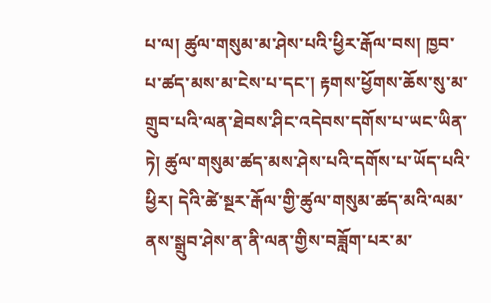པ་ལ། ཚུལ་གསུམ་མ་ཤེས་པའི་ཕྱིར་རྒོལ་བས། ཁྱབ་པ་ཚད་མས་མ་ངེས་པ་དང་། རྟགས་ཕྱོགས་ཆོས་སུ་མ་གྲུབ་པའི་ལན་ཐེབས་ཤིང་འདེབས་དགོས་པ་ཡང་ཡིན་ཏེ། ཚུལ་གསུམ་ཚད་མས་ཤེས་པའི་དགོས་པ་ཡོད་པའི་ཕྱིར། དེའི་ཚེ་སྔར་རྒོལ་གྱི་ཚུལ་གསུམ་ཚད་མའི་ལམ་ནས་སྒྲུབ་ཤེས་ན་ནི་ལན་གྱིས་བཟློག་པར་མ་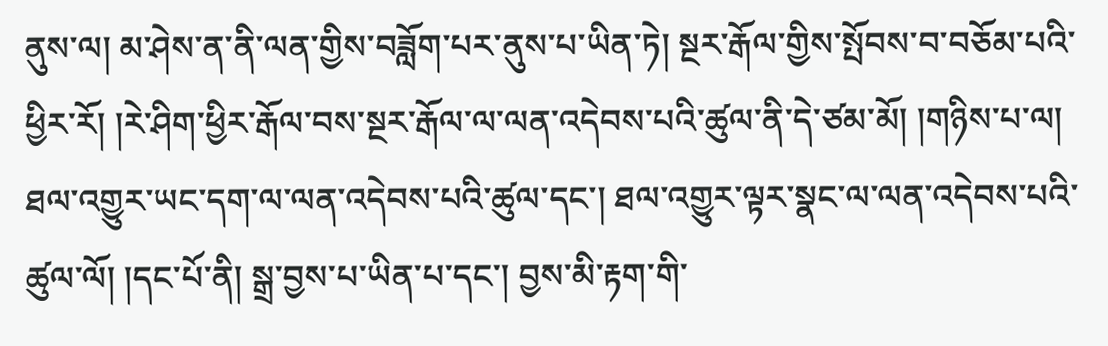ནུས་ལ། མ་ཤེས་ན་ནི་ལན་གྱིས་བཟློག་པར་ནུས་པ་ཡིན་ཏེ། སྔར་རྒོལ་གྱིས་སྤོབས་བ་བཅོམ་པའི་ཕྱིར་རོ། །རེ་ཤིག་ཕྱིར་རྒོལ་བས་སྔར་རྒོལ་ལ་ལན་འདེབས་པའི་ཚུལ་ནི་དེ་ཙམ་མོ། །གཉིས་པ་ལ། ཐལ་འགྱུར་ཡང་དག་ལ་ལན་འདེབས་པའི་ཚུལ་དང་། ཐལ་འགྱུར་ལྟར་སྣང་ལ་ལན་འདེབས་པའི་ཚུལ་ལོ། །དང་པོ་ནི། སྒྲ་བྱས་པ་ཡིན་པ་དང་། བྱས་མི་རྟག་གི་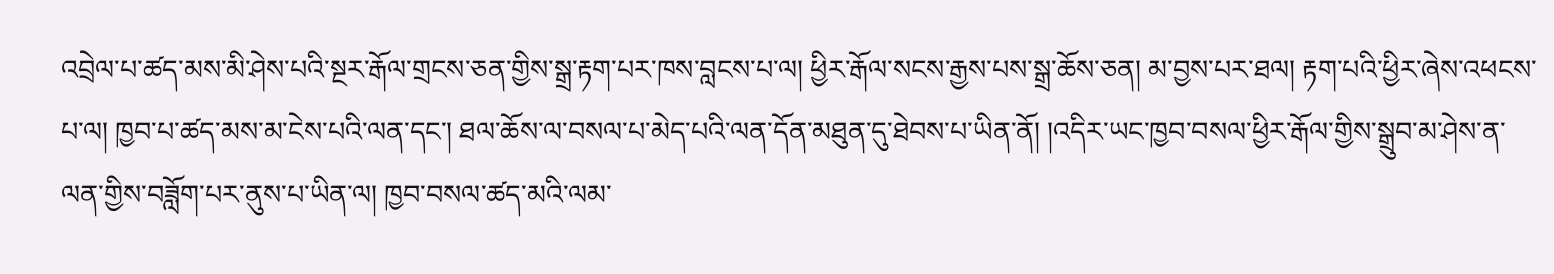འབྲེལ་པ་ཚད་མས་མི་ཤེས་པའི་སྔར་རྒོལ་གྲངས་ཅན་གྱིས་སྒྲ་རྟག་པར་ཁས་བླངས་པ་ལ། ཕྱིར་རྒོལ་སངས་རྒྱས་པས་སྒྲ་ཆོས་ཅན། མ་བྱས་པར་ཐལ། རྟག་པའི་ཕྱིར་ཞེས་འཕངས་པ་ལ། ཁྱབ་པ་ཚད་མས་མ་ངེས་པའི་ལན་དང་། ཐལ་ཆོས་ལ་བསལ་པ་མེད་པའི་ལན་དོན་མཐུན་དུ་ཐེབས་པ་ཡིན་ནོ། །འདིར་ཡང་ཁྱབ་བསལ་ཕྱིར་རྒོལ་གྱིས་སྒྲུབ་མ་ཤེས་ན་ལན་གྱིས་བཟློག་པར་ནུས་པ་ཡིན་ལ། ཁྱབ་བསལ་ཚད་མའི་ལམ་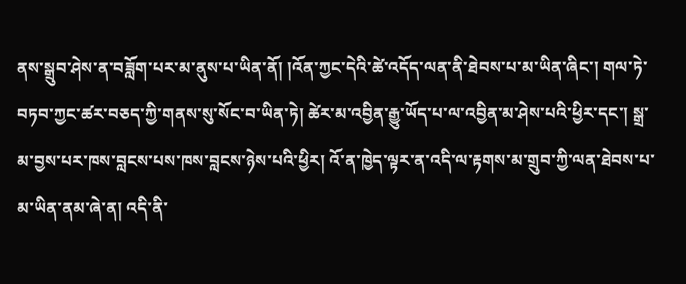ནས་སྒྲུབ་ཤེས་ན་བཟློག་པར་མ་ནུས་པ་ཡིན་ནོ། །འོན་ཀྱང་དེའི་ཚེ་འདོད་ལན་ནི་ཐེབས་པ་མ་ཡིན་ཞིང་། གལ་ཏེ་བཏབ་ཀྱང་ཚར་བཅད་ཀྱི་གནས་སུ་སོང་བ་ཡིན་ཏེ། ཚེར་མ་འབྱིན་རྒྱུ་ཡོད་པ་ལ་འབྱིན་མ་ཤེས་པའི་ཕྱིར་དང་། སྒྲ་མ་བྱས་པར་ཁས་བླངས་པས་ཁས་བླངས་ཉེས་པའི་ཕྱིར། འོ་ན་ཁྱེད་ལྟར་ན་འདི་ལ་རྟགས་མ་གྲུབ་ཀྱི་ལན་ཐེབས་པ་མ་ཡིན་ནམ་ཞེ་ན། འདི་ནི་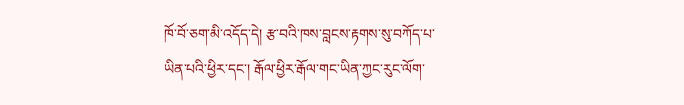ཁོ་བོ་ཅག་མི་འདོད་དེ། རྩ་བའི་ཁས་བླངས་རྟགས་སུ་བཀོད་པ་ཡིན་པའི་ཕྱིར་དང་། རྒོལ་ཕྱིར་རྒོལ་གང་ཡིན་ཀྱང་རུང་ལོག་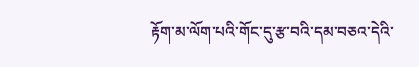རྟོག་མ་ལོག་པའི་གོང་དུ་རྩ་བའི་དམ་བཅའ་དེའི་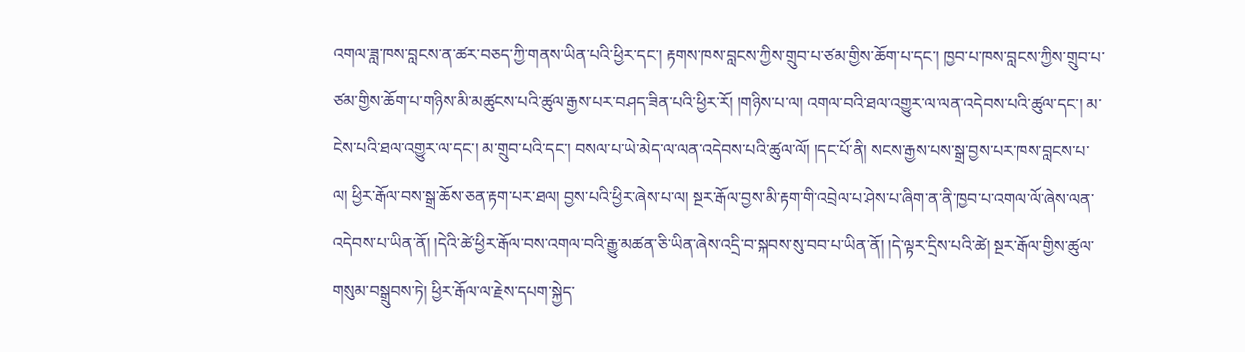འགལ་ཟླ་ཁས་བླངས་ན་ཚར་བཅད་ཀྱི་གནས་ཡིན་པའི་ཕྱིར་དང་། རྟགས་ཁས་བླངས་ཀྱིས་གྲུབ་པ་ཙམ་གྱིས་ཆོག་པ་དང་། ཁྱབ་པ་ཁས་བླངས་ཀྱིས་གྲུབ་པ་ཙམ་གྱིས་ཆོག་པ་གཉིས་མི་མཚུངས་པའི་ཚུལ་རྒྱས་པར་བཤད་ཟིན་པའི་ཕྱིར་རོ། །གཉིས་པ་ལ། འགལ་བའི་ཐལ་འགྱུར་ལ་ལན་འདེབས་པའི་ཚུལ་དང་། མ་ངེས་པའི་ཐལ་འགྱུར་ལ་དང་། མ་གྲུབ་པའི་དང་། བསལ་པ་ཡེ་མེད་ལ་ལན་འདེབས་པའི་ཚུལ་ལོ། །དང་པོ་ནི། སངས་རྒྱས་པས་སྒྲ་བྱས་པར་ཁས་བླངས་པ་ལ། ཕྱིར་རྒོལ་བས་སྒྲ་ཆོས་ཅན་རྟག་པར་ཐལ། བྱས་པའི་ཕྱིར་ཞེས་པ་ལ། སྔར་རྒོལ་བྱས་མི་རྟག་གི་འབྲེལ་པ་ཤེས་པ་ཞིག་ན་ནི་ཁྱབ་པ་འགལ་ལོ་ཞེས་ལན་འདེབས་པ་ཡིན་ནོ། །དེའི་ཚེ་ཕྱིར་རྒོལ་བས་འགལ་བའི་རྒྱུ་མཚན་ཅི་ཡིན་ཞེས་འདྲི་བ་སྐབས་སུ་བབ་པ་ཡིན་ནོ། །དེ་ལྟར་དྲིས་པའི་ཚེ། སྔར་རྒོལ་གྱིས་ཚུལ་གསུམ་བསྒྲུབས་ཏེ། ཕྱིར་རྒོལ་ལ་རྗེས་དཔག་སྐྱེད་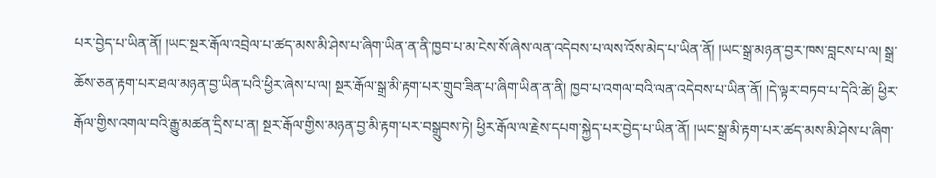པར་བྱེད་པ་ཡིན་ནོ། །ཡང་སྔར་རྒོལ་འབྲེལ་པ་ཚད་མས་མི་ཤེས་པ་ཞིག་ཡིན་ན་ནི་ཁྱབ་པ་མ་ངེས་སོ་ཞེས་ལན་འདེབས་པ་ལས་འོས་མེད་པ་ཡིན་ནོ། །ཡང་སྒྲ་མཉན་བྱར་ཁས་བླངས་པ་ལ། སྒྲ་ཆོས་ཅན་རྟག་པར་ཐལ་མཉན་བྱ་ཡིན་པའི་ཕྱིར་ཞེས་པ་ལ། སྔར་རྒོལ་སྒྲ་མི་རྟག་པར་གྲུབ་ཟིན་པ་ཞིག་ཡིན་ན་ནི། ཁྱབ་པ་འགལ་བའི་ལན་འདེབས་པ་ཡིན་ནོ། །དེ་ལྟར་བཏབ་པ་དེའི་ཚེ། ཕྱིར་རྒོལ་གྱིས་འགལ་བའི་རྒྱུ་མཚན་དྲིས་པ་ན། སྔར་རྒོལ་གྱིས་མཉན་བྱ་མི་རྟག་པར་བསྒྲུབས་ཏེ། ཕྱིར་རྒོལ་ལ་རྗེས་དཔག་སྐྱེད་པར་བྱེད་པ་ཡིན་ནོ། །ཡང་སྒྲ་མི་རྟག་པར་ཚད་མས་མི་ཤེས་པ་ཞིག་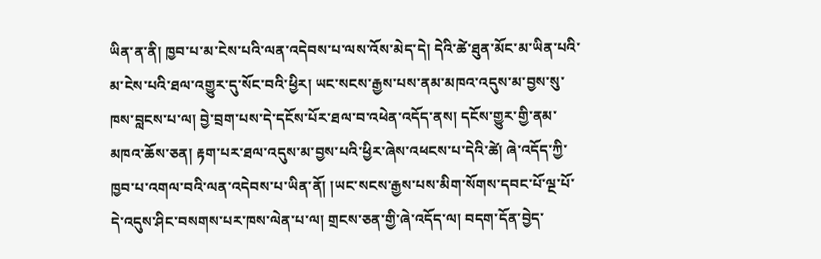ཡིན་ན་ནི། ཁྱབ་པ་མ་ངེས་པའི་ལན་འདེབས་པ་ལས་འོས་མེད་དེ། དེའི་ཚེ་ཐུན་མོང་མ་ཡིན་པའི་མ་ངེས་པའི་ཐལ་འགྱུར་དུ་སོང་བའི་ཕྱིར། ཡང་སངས་རྒྱས་པས་ནམ་མཁའ་འདུས་མ་བྱས་སུ་ཁས་བླངས་པ་ལ། བྱེ་བྲག་པས་དེ་དངོས་པོར་ཐལ་བ་འཕེན་འདོད་ནས། དངོས་གྱུར་གྱི་ནམ་མཁའ་ཆོས་ཅན། རྟག་པར་ཐལ་འདུས་མ་བྱས་པའི་ཕྱིར་ཞེས་འཕངས་པ་དེའི་ཚེ། ཞེ་འདོད་ཀྱི་ཁྱབ་པ་འགལ་བའི་ལན་འདེབས་པ་ཡིན་ནོ། །ཡང་སངས་རྒྱས་པས་མིག་སོགས་དབང་པོ་ལྔ་པོ་དེ་འདུས་ཤིང་བསགས་པར་ཁས་ལེན་པ་ལ། གྲངས་ཅན་གྱི་ཞེ་འདོད་ལ། བདག་དོན་བྱེད་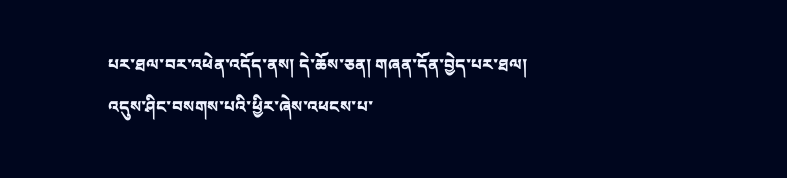པར་ཐལ་བར་འཕེན་འདོད་ནས། དེ་ཆོས་ཅན། གཞན་དོན་བྱེད་པར་ཐལ། འདུས་ཤིང་བསགས་པའི་ཕྱིར་ཞེས་འཕངས་པ་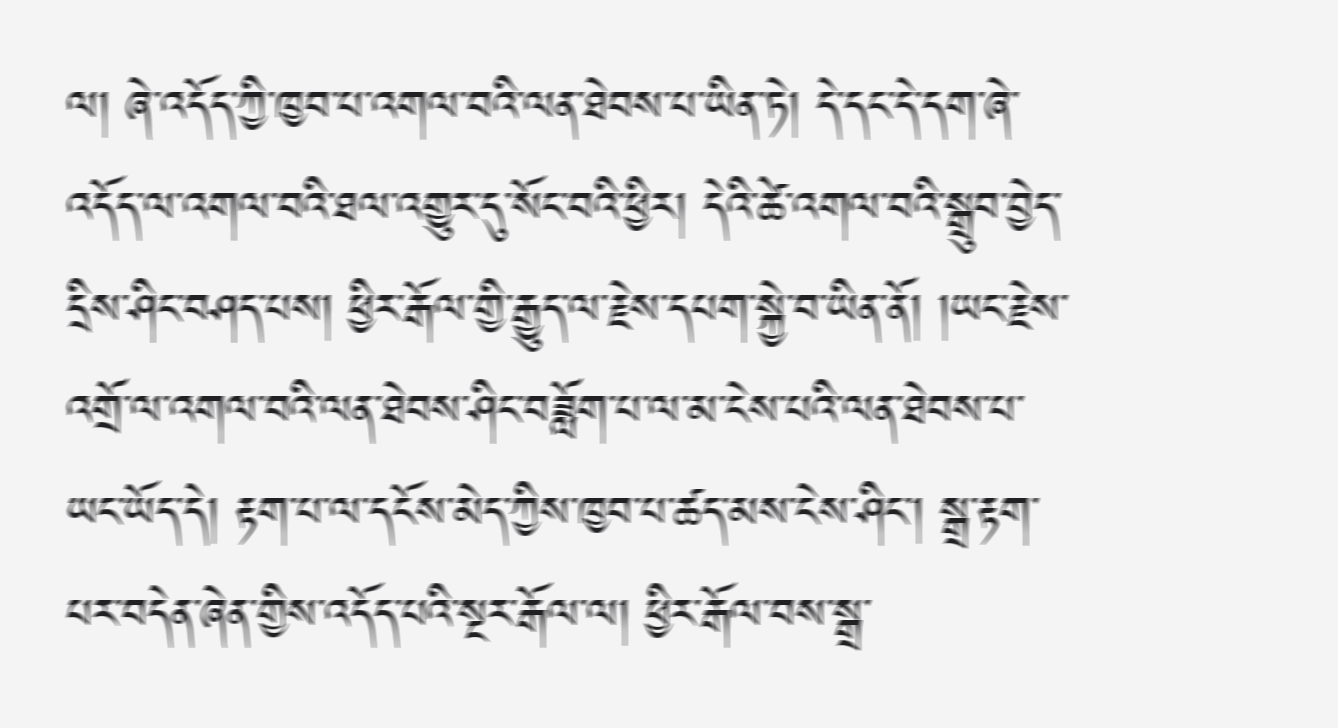ལ། ཞེ་འདོད་ཀྱི་ཁྱབ་པ་འགལ་བའི་ལན་ཐེབས་པ་ཡིན་ཏེ། དེ་དང་དེ་དག་ཞེ་འདོད་ལ་འགལ་བའི་ཐལ་འགྱུར་དུ་སོང་བའི་ཕྱིར། དེའི་ཚེ་འགལ་བའི་སྒྲུབ་བྱེད་དྲིས་ཤིང་བཤད་པས། ཕྱིར་རྒོལ་གྱི་རྒྱུད་ལ་རྗེས་དཔག་སྐྱེ་བ་ཡིན་ནོ། །ཡང་རྗེས་འགྲོ་ལ་འགལ་བའི་ལན་ཐེབས་ཤིང་བཟློག་པ་ལ་མ་ངེས་པའི་ལན་ཐེབས་པ་ཡང་ཡོད་དེ། རྟག་པ་ལ་དངོས་མེད་ཀྱིས་ཁྱབ་པ་ཚད་མས་ངེས་ཤིང་། སྒྲ་རྟག་པར་བདེན་ཞེན་གྱིས་འདོད་པའི་སྔར་རྒོལ་ལ། ཕྱིར་རྒོལ་བས་སྒྲ་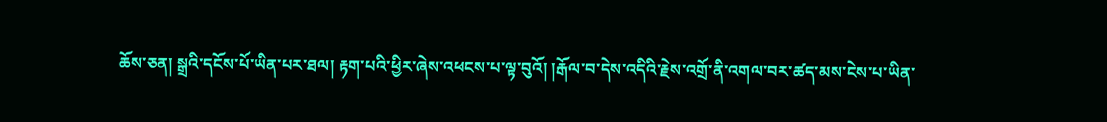ཆོས་ཅན། སྒྲའི་དངོས་པོ་ཡིན་པར་ཐལ། རྟག་པའི་ཕྱིར་ཞེས་འཕངས་པ་ལྟ་བུའོ། །རྒོལ་བ་དེས་འདིའི་རྗེས་འགྲོ་ནི་འགལ་བར་ཚད་མས་ངེས་པ་ཡིན་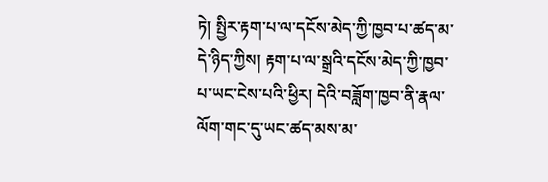ཏེ། སྤྱིར་རྟག་པ་ལ་དངོས་མེད་ཀྱི་ཁྱབ་པ་ཚད་མ་དེ་ཉིད་ཀྱིས། རྟག་པ་ལ་སྒྲའི་དངོས་མེད་ཀྱི་ཁྱབ་པ་ཡང་ངེས་པའི་ཕྱིར། དེའི་བཟློག་ཁྱབ་ནི་རྣལ་ལོག་གང་དུ་ཡང་ཚད་མས་མ་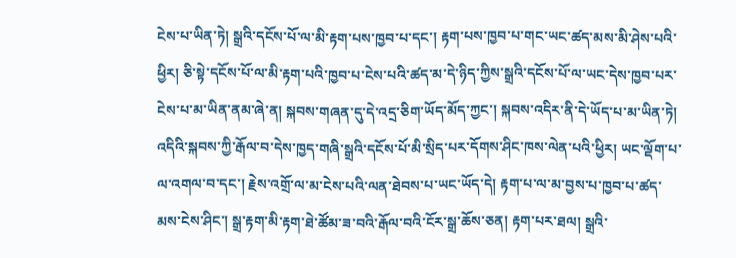ངེས་པ་ཡིན་ཏེ། སྒྲའི་དངོས་པོ་ལ་མི་རྟག་པས་ཁྱབ་པ་དང་། རྟག་པས་ཁྱབ་པ་གང་ཡང་ཚད་མས་མི་ཤེས་པའི་ཕྱིར། ཅི་སྟེ་དངོས་པོ་ལ་མི་རྟག་པའི་ཁྱབ་པ་ངེས་པའི་ཚད་མ་དེ་ཉིད་ཀྱིས་སྒྲའི་དངོས་པོ་ལ་ཡང་དེས་ཁྱབ་པར་ངེས་པ་མ་ཡིན་ནམ་ཞེ་ན། སྐབས་གཞན་དུ་དེ་འདྲ་ཅིག་ཡོད་མོད་ཀྱང་། སྐབས་འདིར་ནི་དེ་ཡོད་པ་མ་ཡིན་ཏེ། འདིའི་སྐབས་ཀྱི་རྒོལ་བ་དེས་ཁྱད་གཞི་སྒྲའི་དངོས་པོ་མི་སྲིད་པར་དོགས་ཤིང་ཁས་ལེན་པའི་ཕྱིར། ཡང་ལྡོག་པ་ལ་འགལ་བ་དང་། རྗེས་འགྲོ་ལ་མ་ངེས་པའི་ལན་ཐེབས་པ་ཡང་ཡོད་དེ། རྟག་པ་ལ་མ་བྱས་པ་ཁྱབ་པ་ཚད་མས་ངེས་ཤིང་། སྒྲ་རྟག་མི་རྟག་ཐེ་ཚོམ་ཟ་བའི་རྒོལ་བའི་ངོར་སྒྲ་ཆོས་ཅན། རྟག་པར་ཐལ། སྒྲའི་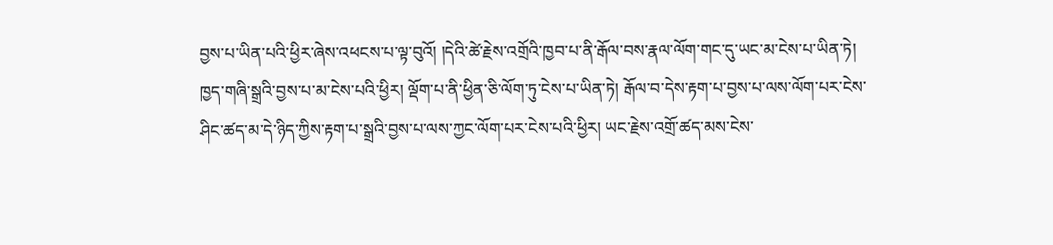བྱས་པ་ཡིན་པའི་ཕྱིར་ཞེས་འཕངས་པ་ལྟ་བུའོ། །དེའི་ཚེ་རྗེས་འགྲོའི་ཁྱབ་པ་ནི་རྒོལ་བས་རྣལ་ལོག་གང་དུ་ཡང་མ་ངེས་པ་ཡིན་ཏེ། ཁྱད་གཞི་སྒྲའི་བྱས་པ་མ་ངེས་པའི་ཕྱིར། ལྡོག་པ་ནི་ཕྱིན་ཅི་ལོག་ཏུ་ངེས་པ་ཡིན་ཏེ། རྒོལ་བ་དེས་རྟག་པ་བྱས་པ་ལས་ལོག་པར་ངེས་ཤིང་ཚད་མ་དེ་ཉིད་ཀྱིས་རྟག་པ་སྒྲའི་བྱས་པ་ལས་ཀྱང་ལོག་པར་ངེས་པའི་ཕྱིར། ཡང་རྗེས་འགྲོ་ཚད་མས་ངེས་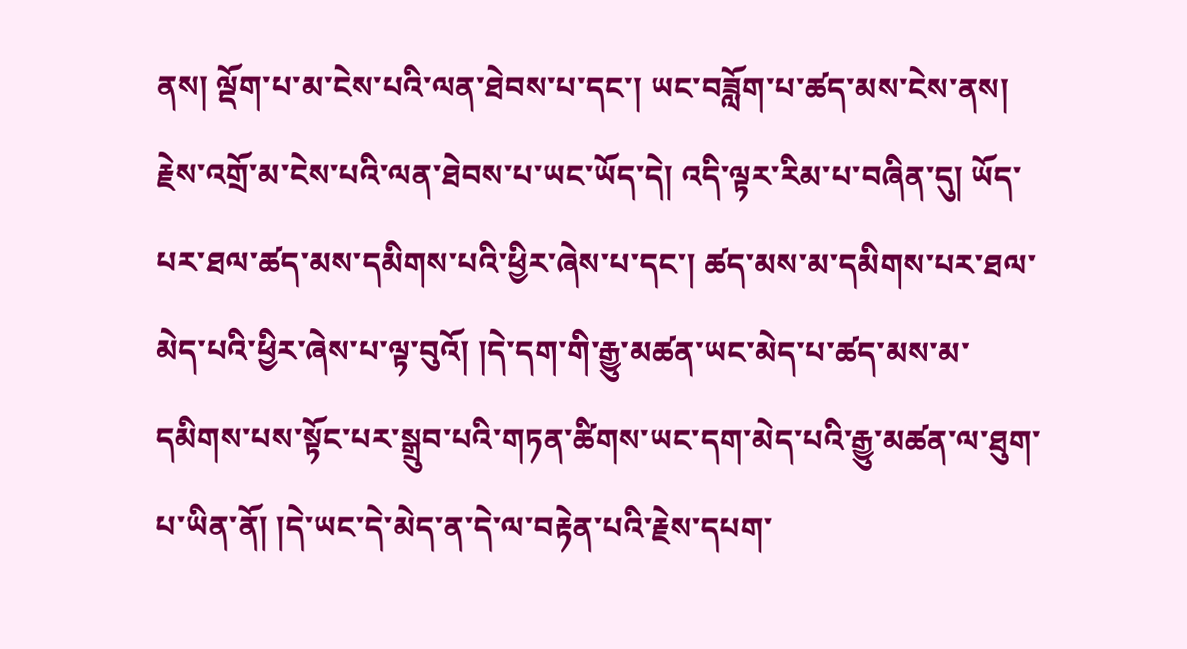ནས། ལྡོག་པ་མ་ངེས་པའི་ལན་ཐེབས་པ་དང་། ཡང་བཟློག་པ་ཚད་མས་ངེས་ནས། རྗེས་འགྲོ་མ་ངེས་པའི་ལན་ཐེབས་པ་ཡང་ཡོད་དེ། འདི་ལྟར་རིམ་པ་བཞིན་དུ། ཡོད་པར་ཐལ་ཚད་མས་དམིགས་པའི་ཕྱིར་ཞེས་པ་དང་། ཚད་མས་མ་དམིགས་པར་ཐལ་མེད་པའི་ཕྱིར་ཞེས་པ་ལྟ་བུའོ། །དེ་དག་གི་རྒྱུ་མཚན་ཡང་མེད་པ་ཚད་མས་མ་དམིགས་པས་སྟོང་པར་སྒྲུབ་པའི་གཏན་ཚིགས་ཡང་དག་མེད་པའི་རྒྱུ་མཚན་ལ་ཐུག་པ་ཡིན་ནོ། །དེ་ཡང་དེ་མེད་ན་དེ་ལ་བརྟེན་པའི་རྗེས་དཔག་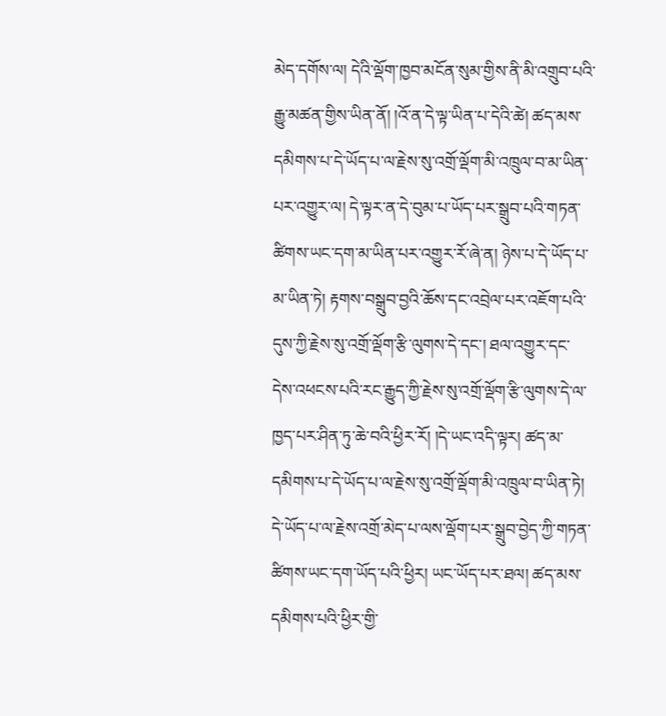མེད་དགོས་ལ། དེའི་ལྡོག་ཁྱབ་མངོན་སུམ་གྱིས་ནི་མི་འགྲུབ་པའི་རྒྱུ་མཚན་གྱིས་ཡིན་ནོ། །འོ་ན་དེ་ལྟ་ཡིན་པ་དེའི་ཚེ། ཚད་མས་དམིགས་པ་དེ་ཡོད་པ་ལ་རྗེས་སུ་འགྲོ་ལྡོག་མི་འཁྲུལ་བ་མ་ཡིན་པར་འགྱུར་ལ། དེ་ལྟར་ན་དེ་བུམ་པ་ཡོད་པར་སྒྲུབ་པའི་གཏན་ཚིགས་ཡང་དག་མ་ཡིན་པར་འགྱུར་རོ་ཞེ་ན། ཉེས་པ་དེ་ཡོད་པ་མ་ཡིན་ཏེ། རྟགས་བསྒྲུབ་བྱའི་ཆོས་དང་འབྲེལ་པར་འཇོག་པའི་དུས་ཀྱི་རྗེས་སུ་འགྲོ་ལྡོག་རྩི་ལུགས་དེ་དང་། ཐལ་འགྱུར་དང་དེས་འཕངས་པའི་རང་རྒྱུད་ཀྱི་རྗེས་སུ་འགྲོ་ལྡོག་རྩི་ལུགས་དེ་ལ་ཁྱད་པར་ཤིན་ཏུ་ཆེ་བའི་ཕྱིར་རོ། །དེ་ཡང་འདི་ལྟར། ཚད་མ་དམིགས་པ་དེ་ཡོད་པ་ལ་རྗེས་སུ་འགྲོ་ལྡོག་མི་འཁྲུལ་བ་ཡིན་ཏེ། དེ་ཡོད་པ་ལ་རྗེས་འགྲོ་མེད་པ་ལས་ལྡོག་པར་སྒྲུབ་བྱེད་ཀྱི་གཏན་ཚིགས་ཡང་དག་ཡོད་པའི་ཕྱིར། ཡང་ཡོད་པར་ཐལ། ཚད་མས་དམིགས་པའི་ཕྱིར་གྱི་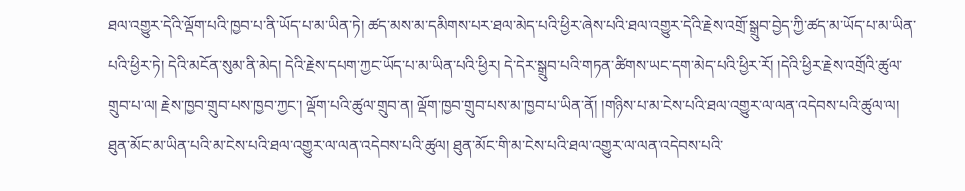ཐལ་འགྱུར་དེའི་ལྡོག་པའི་ཁྱབ་པ་ནི་ཡོད་པ་མ་ཡིན་ཏེ། ཚད་མས་མ་དམིགས་པར་ཐལ་མེད་པའི་ཕྱིར་ཞེས་པའི་ཐལ་འགྱུར་དེའི་རྗེས་འགྲོ་སྒྲུབ་བྱེད་ཀྱི་ཚད་མ་ཡོད་པ་མ་ཡིན་པའི་ཕྱིར་ཏེ། དེའི་མངོན་སུམ་ནི་མེད། དེའི་རྗེས་དཔག་ཀྱང་ཡོད་པ་མ་ཡིན་པའི་ཕྱིར། དེ་དེར་སྒྲུབ་པའི་གཏན་ཚིགས་ཡང་དག་མེད་པའི་ཕྱིར་རོ། །དེའི་ཕྱིར་རྗེས་འགྲོའི་ཚུལ་གྲུབ་པ་ལ། རྗེས་ཁྱབ་གྲུབ་པས་ཁྱབ་ཀྱང་། ལྡོག་པའི་ཚུལ་གྲུབ་ན། ལྡོག་ཁྱབ་གྲུབ་པས་མ་ཁྱབ་པ་ཡིན་ནོ། །གཉིས་པ་མ་ངེས་པའི་ཐལ་འགྱུར་ལ་ལན་འདེབས་པའི་ཚུལ་ལ། ཐུན་མོང་མ་ཡིན་པའི་མ་ངེས་པའི་ཐལ་འགྱུར་ལ་ལན་འདེབས་པའི་ཚུལ། ཐུན་མོང་གི་མ་ངེས་པའི་ཐལ་འགྱུར་ལ་ལན་འདེབས་པའི་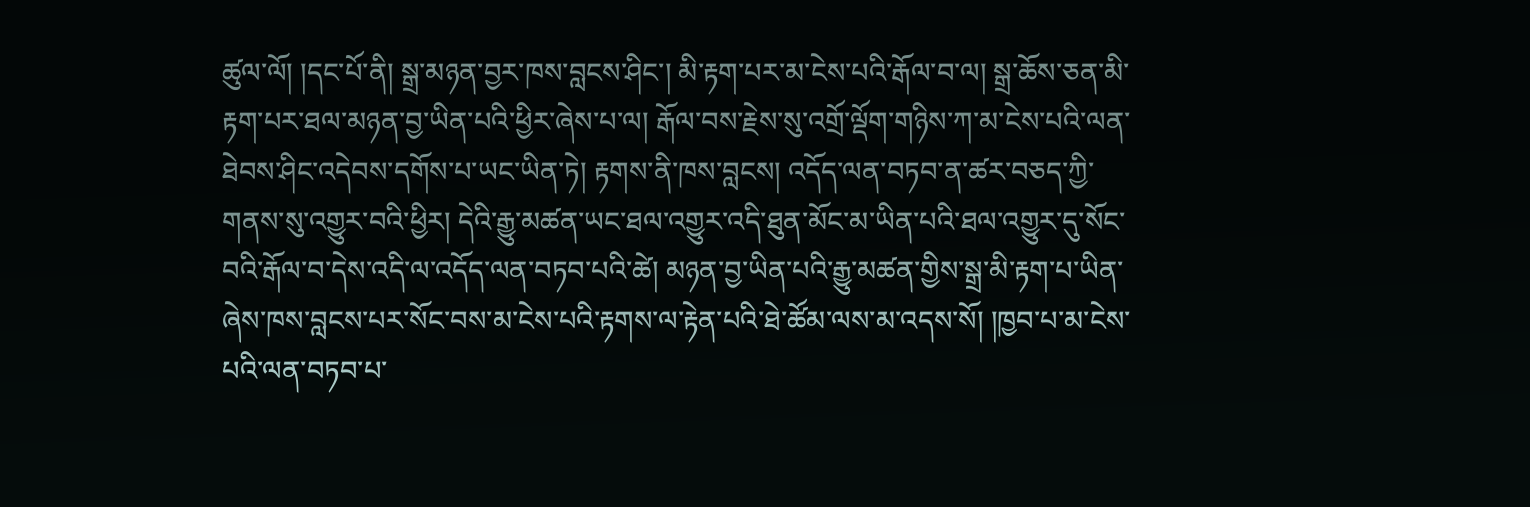ཚུལ་ལོ། །དང་པོ་ནི། སྒྲ་མཉན་བྱར་ཁས་བླངས་ཤིང་། མི་རྟག་པར་མ་ངེས་པའི་རྒོལ་བ་ལ། སྒྲ་ཆོས་ཅན་མི་རྟག་པར་ཐལ་མཉན་བྱ་ཡིན་པའི་ཕྱིར་ཞེས་པ་ལ། རྒོལ་བས་རྗེས་སུ་འགྲོ་ལྡོག་གཉིས་ཀ་མ་ངེས་པའི་ལན་ཐེབས་ཤིང་འདེབས་དགོས་པ་ཡང་ཡིན་ཏེ། རྟགས་ནི་ཁས་བླངས། འདོད་ལན་བཏབ་ན་ཚར་བཅད་ཀྱི་གནས་སུ་འགྱུར་བའི་ཕྱིར། དེའི་རྒྱུ་མཚན་ཡང་ཐལ་འགྱུར་འདི་ཐུན་མོང་མ་ཡིན་པའི་ཐལ་འགྱུར་དུ་སོང་བའི་རྒོལ་བ་དེས་འདི་ལ་འདོད་ལན་བཏབ་པའི་ཚེ། མཉན་བྱ་ཡིན་པའི་རྒྱུ་མཚན་གྱིས་སྒྲ་མི་རྟག་པ་ཡིན་ཞེས་ཁས་བླངས་པར་སོང་བས་མ་ངེས་པའི་རྟགས་ལ་རྟེན་པའི་ཐེ་ཚོམ་ལས་མ་འདས་སོ། །ཁྱབ་པ་མ་ངེས་པའི་ལན་བཏབ་པ་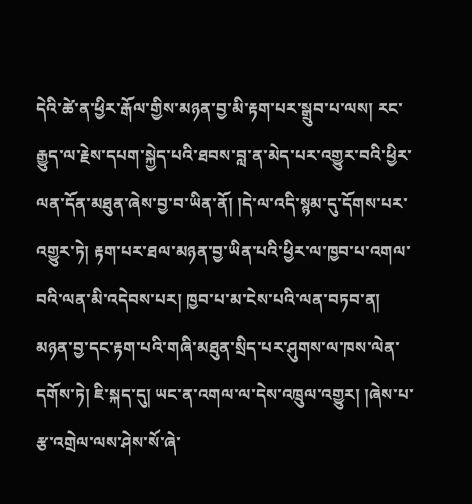དེའི་ཚེ་ན་ཕྱིར་རྒོལ་གྱིས་མཉན་བྱ་མི་རྟག་པར་སྒྲུབ་པ་ལས། རང་རྒྱུད་ལ་རྗེས་དཔག་སྐྱེད་པའི་ཐབས་བླ་ན་མེད་པར་འགྱུར་བའི་ཕྱིར་ལན་དོན་མཐུན་ཞེས་བྱ་བ་ཡིན་ནོ། །དེ་ལ་འདི་སྙམ་དུ་དོགས་པར་འགྱུར་ཏེ། རྟག་པར་ཐལ་མཉན་བྱ་ཡིན་པའི་ཕྱིར་ལ་ཁྱབ་པ་འགལ་བའི་ལན་མི་འདེབས་པར། ཁྱབ་པ་མ་ངེས་པའི་ལན་བཏབ་ན། མཉན་བྱ་དང་རྟག་པའི་གཞི་མཐུན་སྲིད་པར་ཤུགས་ལ་ཁས་ལེན་དགོས་ཏེ། ཇི་སྐད་དུ། ཡང་ན་འགལ་ལ་དེས་འཁྲུལ་འགྱུར། །ཞེས་པ་རྩ་འགྲེལ་ལས་ཤེས་སོ་ཞེ་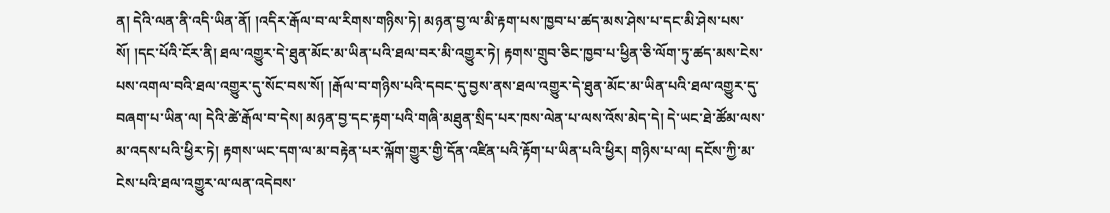ན། དེའི་ལན་ནི་འདི་ཡིན་ནོ། །འདིར་རྒོལ་བ་ལ་རིགས་གཉིས་ཏེ། མཉན་བྱ་ལ་མི་རྟག་པས་ཁྱབ་པ་ཚད་མས་ཤེས་པ་དང་མི་ཤེས་པས་སོ། །དང་པོའི་ངོར་ནི། ཐལ་འགྱུར་དེ་ཐུན་མོང་མ་ཡིན་པའི་ཐལ་བར་མི་འགྱུར་ཏེ། རྟགས་གྲུབ་ཅིང་ཁྱབ་པ་ཕྱིན་ཅི་ལོག་ཏུ་ཚད་མས་ངེས་པས་འགལ་བའི་ཐལ་འགྱུར་དུ་སོང་བས་སོ། །རྒོལ་བ་གཉིས་པའི་དབང་དུ་བྱས་ནས་ཐལ་འགྱུར་དེ་ཐུན་མོང་མ་ཡིན་པའི་ཐལ་འགྱུར་དུ་བཞག་པ་ཡིན་ལ། དེའི་ཚེ་རྒོལ་བ་དེས། མཉན་བྱ་དང་རྟག་པའི་གཞི་མཐུན་སྲིད་པར་ཁས་ལེན་པ་ལས་འོས་མེད་དེ། དེ་ཡང་ཐེ་ཚོམ་ལས་མ་འདས་པའི་ཕྱིར་ཏེ། རྟགས་ཡང་དག་ལ་མ་བརྟེན་པར་ལྐོག་གྱུར་གྱི་དོན་འཛིན་པའི་རྟོག་པ་ཡིན་པའི་ཕྱིར། གཉིས་པ་ལ། དངོས་ཀྱི་མ་ངེས་པའི་ཐལ་འགྱུར་ལ་ལན་འདེབས་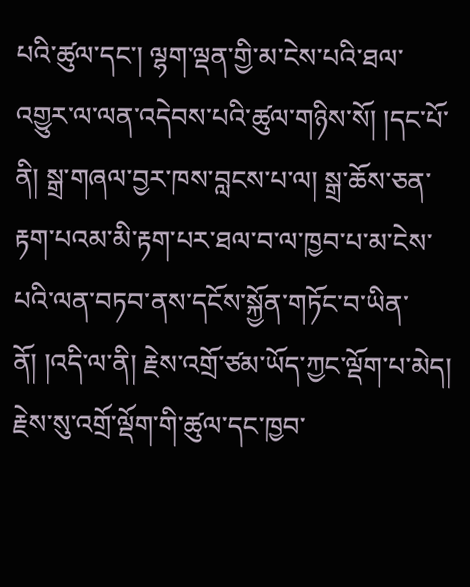པའི་ཚུལ་དང་། ལྷག་ལྡན་གྱི་མ་ངེས་པའི་ཐལ་འགྱུར་ལ་ལན་འདེབས་པའི་ཚུལ་གཉིས་སོ། །དང་པོ་ནི། སྒྲ་གཞལ་བྱར་ཁས་བླངས་པ་ལ། སྒྲ་ཆོས་ཅན་རྟག་པའམ་མི་རྟག་པར་ཐལ་བ་ལ་ཁྱབ་པ་མ་ངེས་པའི་ལན་བཏབ་ནས་དངོས་སྐྱོན་གཏོང་བ་ཡིན་ནོ། །འདི་ལ་ནི། རྗེས་འགྲོ་ཙམ་ཡོད་ཀྱང་ལྡོག་པ་མེད། རྗེས་སུ་འགྲོ་ལྡོག་གི་ཚུལ་དང་ཁྱབ་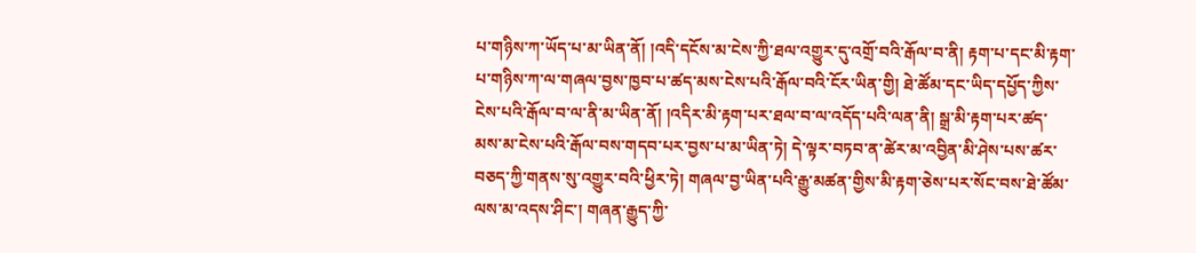པ་གཉིས་ཀ་ཡོད་པ་མ་ཡིན་ནོ། །འདི་དངོས་མ་ངེས་ཀྱི་ཐལ་འགྱུར་དུ་འགྲོ་བའི་རྒོལ་བ་ནི། རྟག་པ་དང་མི་རྟག་པ་གཉིས་ཀ་ལ་གཞལ་བྱས་ཁྱབ་པ་ཚད་མས་ངེས་པའི་རྒོལ་བའི་ངོར་ཡིན་གྱི། ཐེ་ཚོམ་དང་ཡིད་དཔྱོད་ཀྱིས་ངེས་པའི་རྒོལ་བ་ལ་ནི་མ་ཡིན་ནོ། །འདིར་མི་རྟག་པར་ཐལ་བ་ལ་འདོད་པའི་ལན་ནི། སྒྲ་མི་རྟག་པར་ཚད་མས་མ་ངེས་པའི་རྒོལ་བས་གདབ་པར་བྱས་པ་མ་ཡིན་ཏེ། དེ་ལྟར་བཏབ་ན་ཚེར་མ་འབྱིན་མི་ཤེས་པས་ཚར་བཅད་ཀྱི་གནས་སུ་འགྱུར་བའི་ཕྱིར་ཏེ། གཞལ་བྱ་ཡིན་པའི་རྒྱུ་མཚན་གྱིས་མི་རྟག་ཅེས་པར་སོང་བས་ཐེ་ཚོམ་ལས་མ་འདས་ཤིང་། གཞན་རྒྱུད་ཀྱི་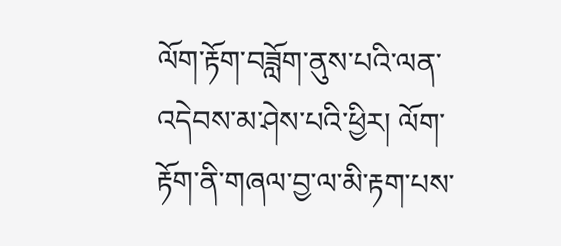ལོག་རྟོག་བཟློག་ནུས་པའི་ལན་འདེབས་མ་ཤེས་པའི་ཕྱིར། ལོག་རྟོག་ནི་གཞལ་བྱ་ལ་མི་རྟག་པས་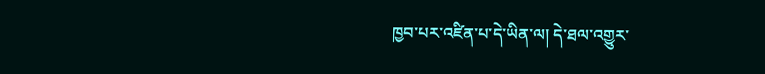ཁྱབ་པར་འཛིན་པ་དེ་ཡིན་ལ། དེ་ཐལ་འགྱུར་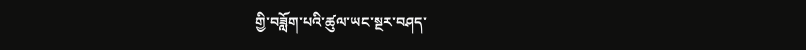གྱི་བཟློག་པའི་ཚུལ་ཡང་སྔར་བཤད་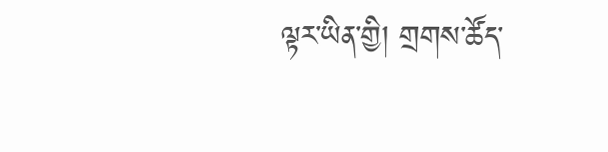ལྟར་ཡིན་གྱི། གྲགས་ཚོད་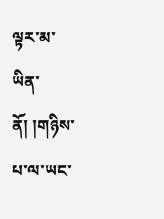ལྟར་མ་ཡིན་ནོ། །གཉིས་པ་ལ་ཡང་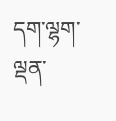དག་ལྷག་ལྡན་